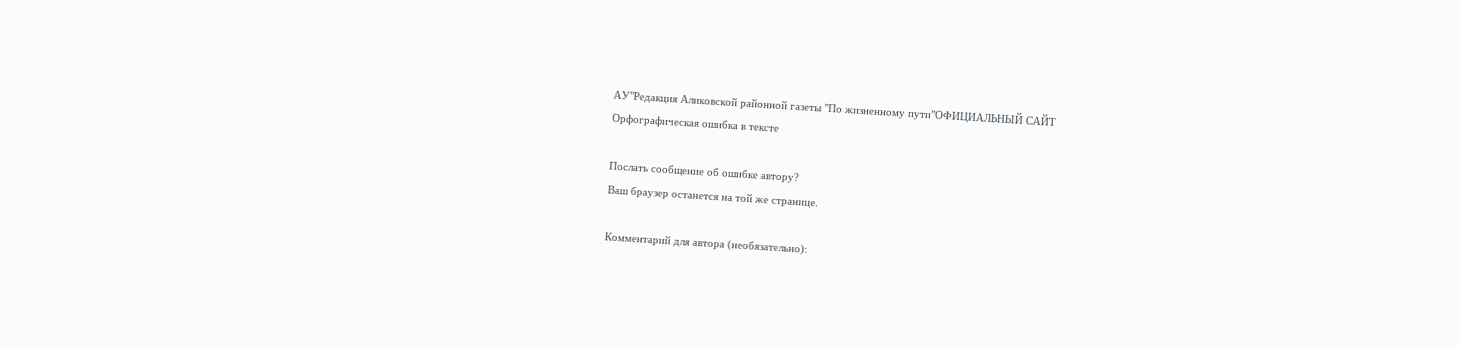АУ"Редакция Аликовской районной газеты "По жизненному пути"ОФИЦИАЛЬНЫЙ САЙТ
Орфографическая ошибка в тексте

Послать сообщение об ошибке автору?
Ваш браузер останется на той же странице.

Комментарий для автора (необязательно):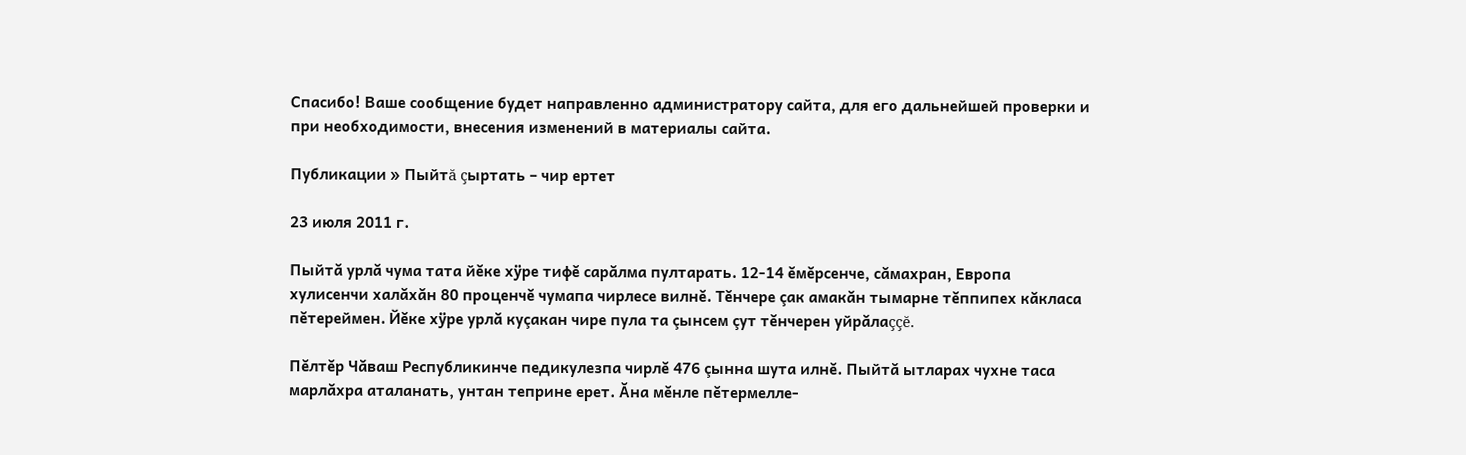Спасибо! Ваше сообщение будет направленно администратору сайта, для его дальнейшей проверки и при необходимости, внесения изменений в материалы сайта.

Публикации » Пыйтă çыртать – чир ертет

23 июля 2011 г.

Пыйтă урлă чума тата йĕке хÿре тифĕ сарăлма пултарать. 12-14 ĕмĕрсенче, сăмахран, Европа хулисенчи халăхăн 80 проценчĕ чумапа чирлесе вилнĕ. Тĕнчере çак амакăн тымарне тĕппипех кăкласа пĕтереймен. Йĕке хÿре урлă куçакан чире пула та çынсем çут тĕнчерен уйрăлаççĕ.

Пĕлтĕр Чăваш Республикинче педикулезпа чирлĕ 476 çынна шута илнĕ. Пыйтă ытларах чухне таса марлăхра аталанать, унтан теприне ерет. Ăна мĕнле пĕтермелле-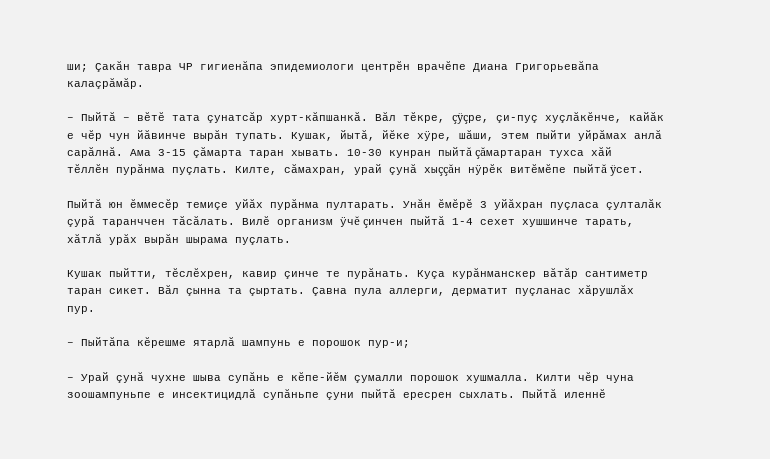ши; Çакăн тавра ЧР гигиенăпа эпидемиологи центрĕн врачĕпе Диана Григорьевăпа калаçрăмăр.

– Пыйтă – вĕтĕ тата çунатсăр хурт-кăпшанкă. Вăл тĕкре, çÿçре, çи-пуç хуçлăкĕнче, кайăк е чĕр чун йăвинче вырăн тупать. Кушак, йытă, йĕке хÿре, шăши, этем пыйти уйрăмах анлă сарăлнă. Ама 3-15 çăмарта таран хывать. 10-30 кунран пыйтă çăмартаран тухса хăй тĕллĕн пурăнма пуçлать. Килте, сăмахран, урай çунă хыççăн нÿрĕк витĕмĕпе пыйтă ÿсет.

Пыйтă юн ĕммесĕр темиçе уйăх пурăнма пултарать. Унăн ĕмĕрĕ 3 уйăхран пуçласа çулталăк çурă таранччен тăсăлать. Вилĕ организм ÿчĕ çинчен пыйтă 1-4 сехет хушшинче тарать, хăтлă урăх вырăн шырама пуçлать.

Кушак пыйтти, тĕслĕхрен, кавир çинче те пурăнать. Куçа курăнманскер вăтăр сантиметр таран сикет. Вăл çынна та çыртать. Çавна пула аллерги, дерматит пуçланас хăрушлăх пур.

– Пыйтăпа кĕрешме ятарлă шампунь е порошок пур-и;

– Урай çунă чухне шыва супăнь е кĕпе-йĕм çумалли порошок хушмалла. Килти чĕр чуна зоошампуньпе е инсектицидлă супăньпе çуни пыйтă ересрен сыхлать. Пыйтă иленнĕ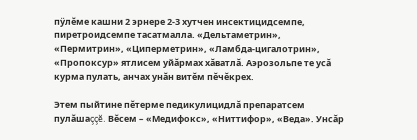пÿлĕме кашни 2 эрнере 2-3 хутчен инсектицидсемпе, пиретроидсемпе тасатмалла. «Дельтаметрин», «Пермитрин», «Циперметрин», «Ламбда-цигалотрин», «Пропоксур» ятлисем уйăрмах хăватлă. Аэрозольпе те усă курма пулать, анчах унăн витĕм пĕчĕкрех.

Этем пыйтине пĕтерме педикулицидлă препаратсем пулăшаççĕ. Вĕсем – «Медифокс», «Ниттифор», «Веда». Унсăр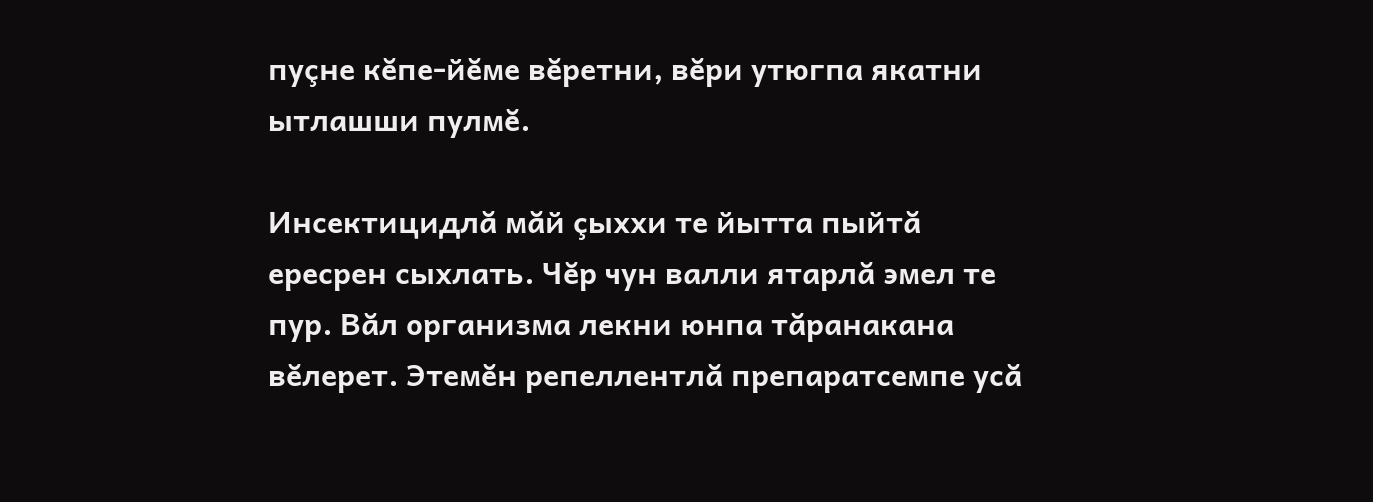пуçне кĕпе-йĕме вĕретни, вĕри утюгпа якатни ытлашши пулмĕ.

Инсектицидлă мăй çыххи те йытта пыйтă ересрен сыхлать. Чĕр чун валли ятарлă эмел те пур. Вăл организма лекни юнпа тăранакана вĕлерет. Этемĕн репеллентлă препаратсемпе усă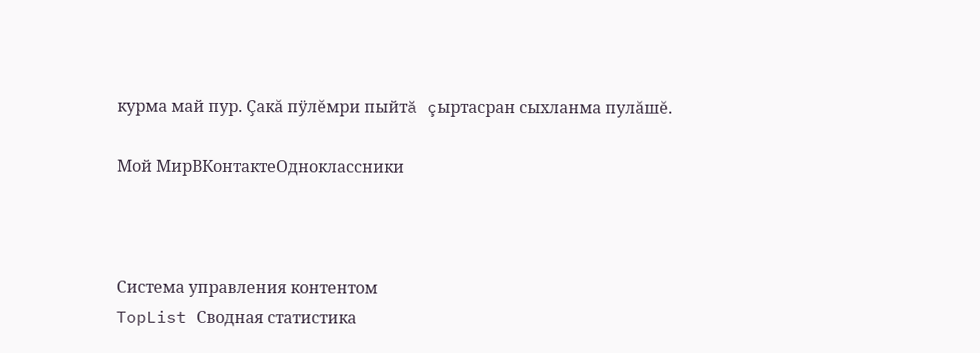курма май пур. Çакă пÿлĕмри пыйтă çыртасран сыхланма пулăшĕ.

Мой МирВКонтактеОдноклассники



Система управления контентом
TopList Сводная статистика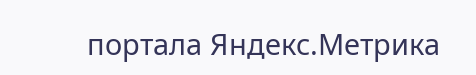портала Яндекс.Метрика